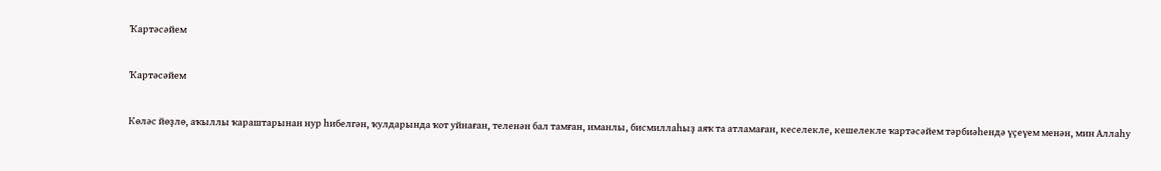Ҡартәсәйем

Ҡартәсәйем

Көләс йөҙлө, аҡыллы ҡараштарынан нур һибелгән, ҡулдарында ҡот уйнаған, теленән бал тамған, иманлы, бисмиллаһыҙ аяҡ та атламаған, кеселекле, кешелекле ҡартәсәйем тәрбиәһендә үҫеүем менән, мин Аллаһу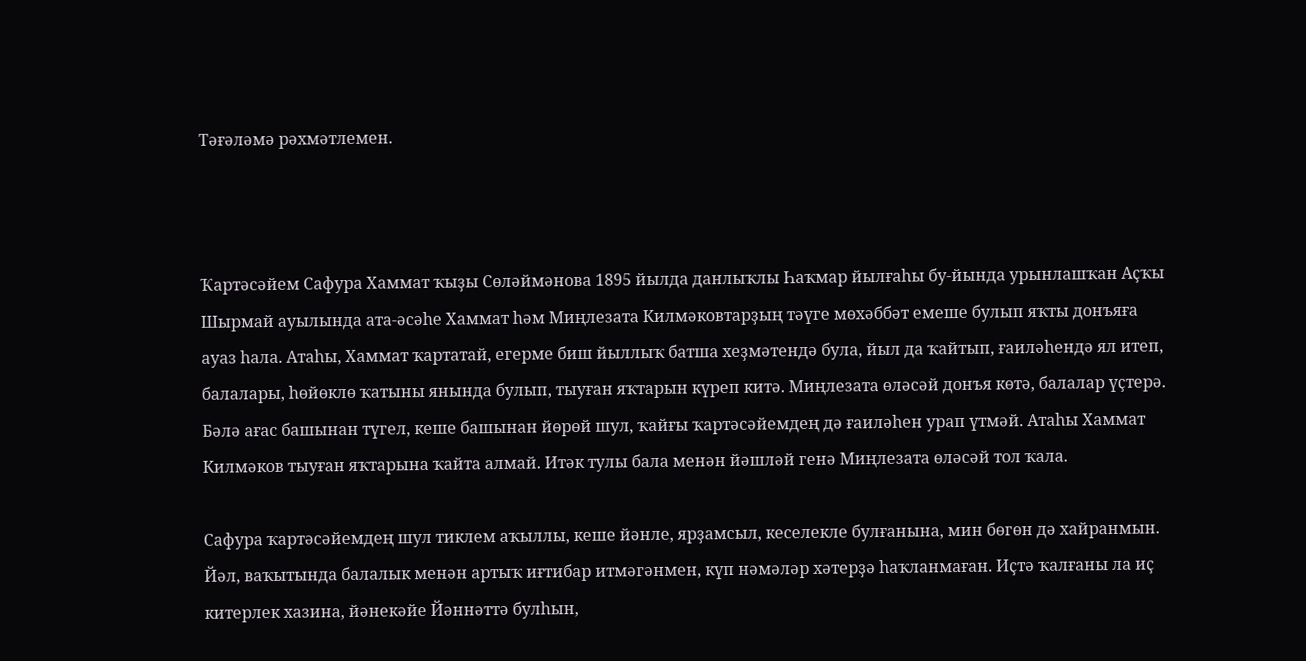Тәғәләмә рәхмәтлемен.



Ҡартәсәйем Сафура Хаммат ҡыҙы Сөләймәнова 1895 йылда данлыҡлы Һаҡмар йылғаһы бу-йында урынлашҡан Аҫҡы Шырмай ауылында ата-әсәһе Хаммат һәм Миңлезата Килмәковтарҙың тәүге мөхәббәт емеше булып яҡты донъяға ауаз һала. Атаһы, Хаммат ҡартатай, егерме биш йыллыҡ батша хеҙмәтендә була, йыл да ҡайтып, ғаиләһендә ял итеп, балалары, һөйөклө ҡатыны янында булып, тыуған яҡтарын күреп китә. Миңлезата өләсәй донъя көтә, балалар үҫтерә. Бәлә ағас башынан түгел, кеше башынан йөрөй шул, ҡайғы ҡартәсәйемдең дә ғаиләһен урап үтмәй. Атаһы Хаммат Килмәков тыуған яҡтарына ҡайта алмай. Итәк тулы бала менән йәшләй генә Миңлезата өләсәй тол ҡала.

Сафура ҡартәсәйемдең шул тиклем аҡыллы, кеше йәнле, ярҙамсыл, кеселекле булғанына, мин бөгөн дә хайранмын. Йәл, ваҡытында балалык менән артыҡ иғтибар итмәгәнмен, күп нәмәләр хәтерҙә һаҡланмаған. Иҫтә ҡалғаны ла иҫ китерлек хазина, йәнекәйе Йәннәттә булһын,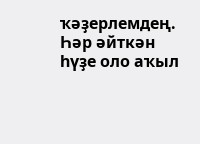ҡәҙерлемдең. Һәр әйткән һүҙе оло аҡыл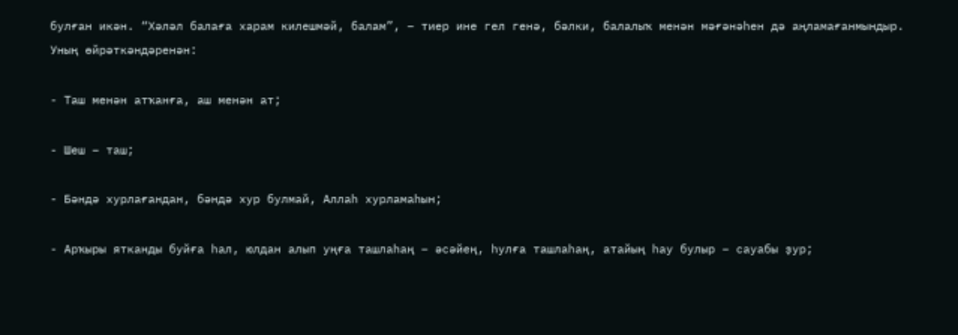булған икән. “Хәләл балаға харам килешмәй, балам”, – тиер ине гел генә, бәлки, балалыҡ менән мәғәнәһен дә аңламағанмындыр. Уның өйрәткәндәренән:

- Таш менән атҡанға, аш менән ат;

- Шеш – таш;

- Бәндә хурлағандан, бәндә хур булмай, Аллаһ хурламаһын;

- Арҡыры ятканды буйға һал, юлдан алып уңға ташлаһаң – әсәйең, һулға ташлаһаң, атайың һау булыр − сауабы ҙур;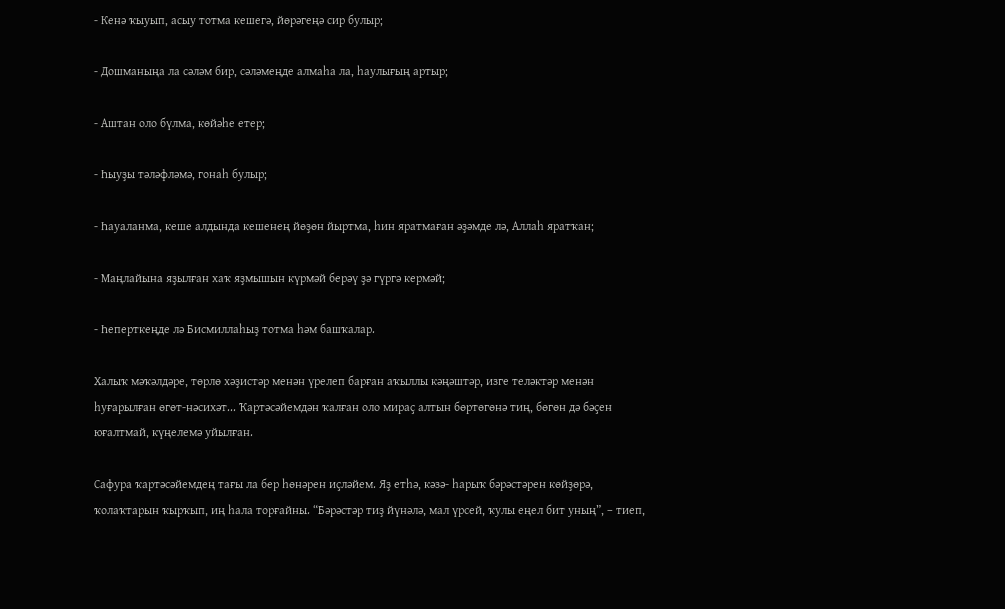- Кенә ҡыуып, асыу тотма кешегә, йөрәгеңә сир булыр;

- Дошманыңа ла сәләм бир, сәләмеңде алмаһа ла, һаулығың артыр;

- Аштан оло бүлма, көйәһе етер;

- Һыуҙы тәләфләмә, гонаһ булыр;

- Һауаланма, кеше алдында кешенең йөҙөн йыртма, һин яратмаған әҙәмде лә, Аллаһ яратҡан;

- Маңлайына яҙылған хаҡ яҙмышын күрмәй берәү ҙә гүргә кермәй;

- Һеперткеңде лә Бисмиллаһыҙ тотма һәм башҡалар.

Халыҡ мәҡәлдәре, төрлө хәҙистәр менән үрелеп барған аҡыллы кәңәштәр, изге теләктәр менән һуғарылған өгөт-нәсихәт... Ҡартәсәйемдән ҡалған оло мираҫ алтын бөртөгөнә тиң, бөгөн дә бәҫен юғалтмай, күңелемә уйылған.

Сафура ҡартәсәйемдең тағы ла бер һөнәрен иҫләйем. Яҙ етһә, кәзә- һарыҡ бәрәстәрен көйҙөрә, ҡолаҡтарын ҡырҡып, иң һала торғайны. “Бәрәстәр тиҙ йүнәлә, мал үрсей, ҡулы еңел бит уның”, – тиеп,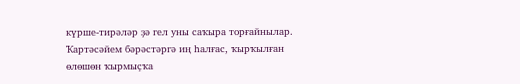күрше-тирәләр ҙә гел уны саҡыра торғайнылар. Ҡартәсәйем бәрәстәргә иң һалғас, ҡырҡылған өлөшөн ҡырмыҫҡа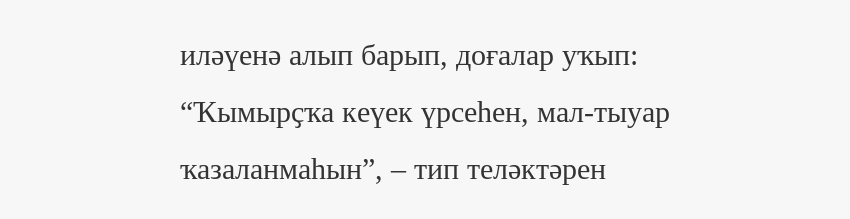иләүенә алып барып, доғалар уҡып: “Ҡымырҫҡа кеүек үрсеһен, мал-тыуар ҡазаланмаһын”, – тип теләктәрен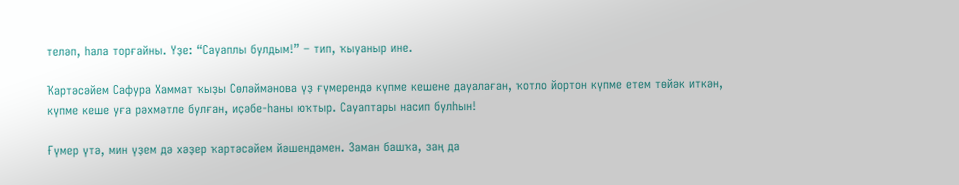теләп, һала торғайны. Үҙе: “Сауаплы булдым!” – тип, ҡыуаныр ине.

Ҡартәсәйем Сафура Хаммат ҡыҙы Сөләймәнова үҙ ғүмерендә күпме кешене дауалаған, ҡотло йортон күпме етем төйәк иткән, күпме кеше уға рәхмәтле булған, иҫәбе-һаны юҡтыр. Сауаптары насип булһын!

Ғүмер үтә, мин үҙем дә хәҙер ҡартәсәйем йәшендәмен. Заман башҡа, заң да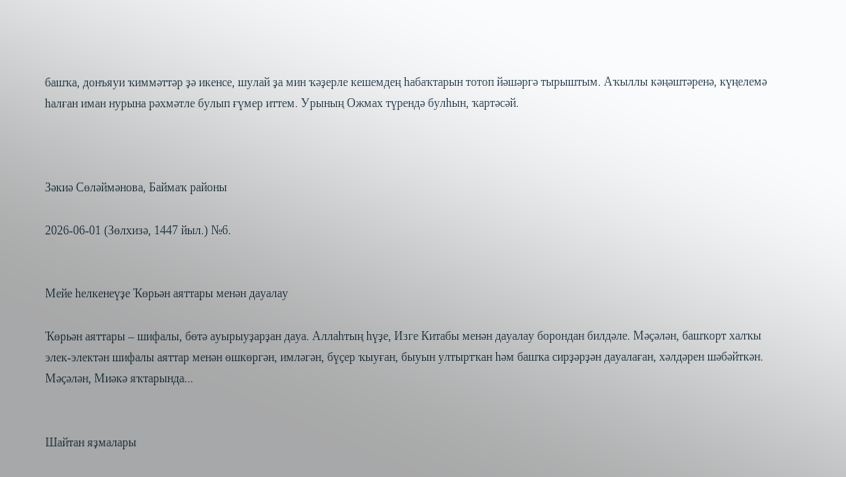башҡа, донъяуи ҡиммәттәр ҙә икенсе, шулай ҙа мин ҡәҙерле кешемдең һабаҡтарын тотоп йәшәргә тырыштым. Аҡыллы кәңәштәренә, күңелемә һалған иман нурына рәхмәтле булып ғүмер иттем. Урының Ожмах түрендә булһын, ҡартәсәй.



Зәкиә Сөләймәнова, Баймаҡ районы

2026-06-01 (Зөлхизә, 1447 йыл.) №6.


Мейе һелкенеүҙе Ҡөрьән аяттары менән дауалау

Ҡөрьән аяттары – шифалы, бөтә ауырыуҙарҙан дауа. Аллаһтың һүҙе, Изге Китабы менән дауалау борондан билдәле. Мәҫәлән, башҡорт халҡы элек-электән шифалы аяттар менән өшкөргән, имләгән, бүҫер ҡыуған, быуын ултыртҡан һәм башҡа сирҙәрҙән дауалаған, хәлдәрен шәбәйткән. Мәҫәлән, Миәкә яҡтарында...


Шайтан яҙмалары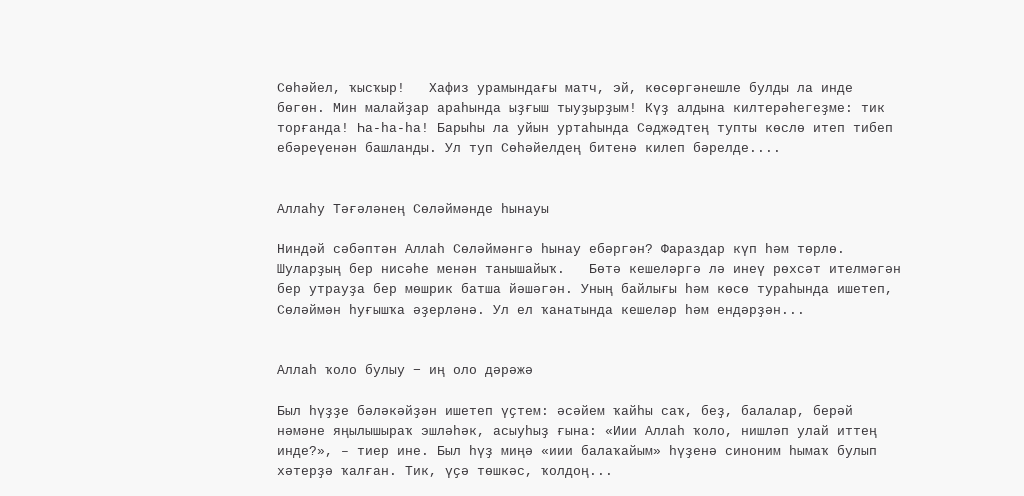Сөһәйел, ҡысҡыр!   Хафиз урамындағы матч, эй, көсөргәнешле булды ла инде бөгөн. Мин малайҙар араһында ыҙғыш тыуҙырҙым! Күҙ алдына килтерәһегеҙме: тик торғанда! Һа-һа-һа! Барыһы ла уйын уртаһында Сәджәдтең тупты көслө итеп тибеп ебәреүенән башланды. Ул туп Сөһәйелдең битенә килеп бәрелде....


Аллаһу Тәғәләнең Сөләймәнде һынауы

Ниндәй сәбәптән Аллаһ Сөләймәнгә һынау ебәргән? Фараздар күп һәм төрлө. Шуларҙың бер нисәһе менән танышайыҡ.   Бөтә кешеләргә лә инеү рөхсәт ителмәгән бер утрауҙа бер мөшрик батша йәшәгән. Уның байлығы һәм көсө тураһында ишетеп, Сөләймән һуғышҡа әҙерләнә. Ул ел ҡанатында кешеләр һәм ендәрҙән...


Аллаһ ҡоло булыу − иң оло дәрәжә

Был һүҙҙе бәләкәйҙән ишетеп үҫтем: әсәйем ҡайһы саҡ, беҙ, балалар, берәй нәмәне яңылышыраҡ эшләһәк, асыуһыҙ ғына: «Иии Аллаһ ҡоло, нишләп улай иттең инде?», – тиер ине. Был һүҙ миңә «иии балаҡайым» һүҙенә синоним һымаҡ булып хәтерҙә ҡалған. Тик, үҫә төшкәс, ҡолдоң...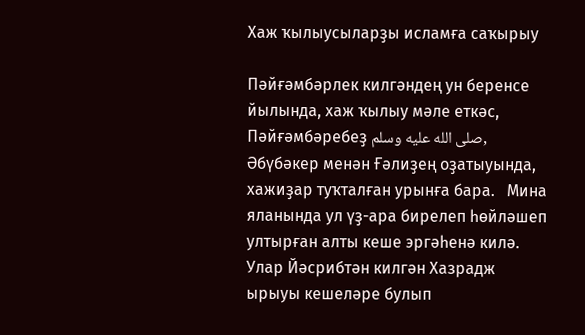Хаж ҡылыусыларҙы исламға саҡырыу

Пәйғәмбәрлек килгәндең ун беренсе йылында, хаж ҡылыу мәле еткәс, Пәйғәмбәребеҙ صلى الله عليه وسلم, Әбүбәкер менән Ғәлиҙең оҙатыуында, хажиҙар туҡталған урынға бара.   Мина яланында ул үҙ-ара бирелеп һөйләшеп ултырған алты кеше эргәһенә килә. Улар Йәсрибтән килгән Хазрадж ырыуы кешеләре булып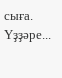сыға. Үҙҙәре...